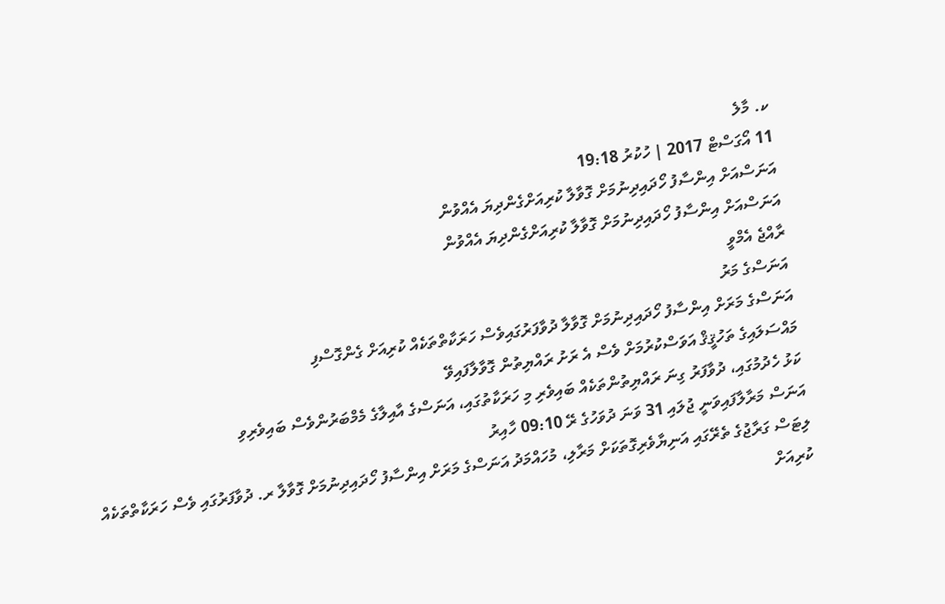ކ. މާލެ
11 އޯގަސްޓް 2017 | ހުކުރު 19:18
އަނަސްއަށް އިންސާފު ހޯދައިދިނުމަށް ގޮވާލާ ކުރިއަށްގެންދިޔަ އެއްވުން
އަނަސްއަށް އިންސާފު ހޯދައިދިނުމަށް ގޮވާލާ ކުރިއަށްގެންދިޔަ އެއްވުން
ރާއްޖެ އެމްވީ
އަނަސްގެ މަރު
އަނަސްގެ މަރަށް އިންސާފު ހޯދައިދިނުމަށް ގޮވާލާ ދުވާފަރުގައިވެސް ހަރަކާތްތަކެއް ކުރިއަށް ގެންގޮސްފި
މައްސަލައިގެ ތަހުޤީޤް އަވަސްކުރުމަށް ވެސް އެ ރަށު ރައްޔިތުން ގޮވާލާފައިވޭ
ކަޅު ހެދުމުގައި، ދުވާފަރު ގިނަ ރައްޔިތުންތަކެއް ބައިވެރި މި ހަރަކާތުގައި، އަނަސްގެ އާއިލާގެ މެމްބަރުންވެސް ބައިވެރިވި
އަނަސް މަރާލާފައިވަނީ ޖުލައި 31 ވަނަ ދުވަހުގެ ރޭ 09:10 ހާއިރު
ލިޓަސް ގަރާޖުގެ ތެރޭގައި އަނިޔާވެރިގޮތަކަށް މަރާލި، މުހައްމަދު އަނަސްގެ މަރަށް އިންސާފު ހޯދައިދިނުމަށް ގޮވާލާ ރ. ދުވާފަރުގައި ވެސް ހަރަކާތްތަކެއް ކުރިއަށް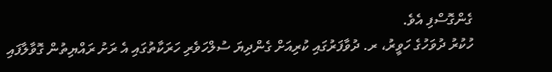ގެންގޮސްފި އެވެ.
ހުކުރު ދުވަހުގެ ހަވީރު، ރ. ދުވާފަރުގައި ކުރިއަށް ގެންދިޔަ ސުލްހަވެރި ހަރަކާތުގައި އެ ރަށު ރައްޔިތުން ގޮވާލާފައި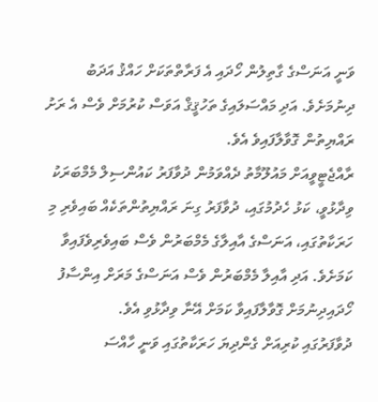ވަނީ އަނަސްގެ ގާތިލުން ހޯދައި އެ ފަރާތްތަކަށް ހައްޤު އަދަބު ދިނުމަށެވެ. އަދި މައްސަލައިގެ ތަހުޤީޤް އަވަސް ކުރުމަށް ވެސް އެ ރަށު ރައްޔިތުން ގޮވާލާފައިވެ އެވެ.
ރާއްޖެޓީވީއަށް މައުލޫމާތު ދެއްވަމުން ދުވާފަރު ކައުންސިލް މެމްބަރަކު ވިދާޅުވީ، ކަޅު ހެދުމުގައި، ދުވާފަރު ގިނަ ރައްޔިތުންތަކެއް ބައިވެރި މި ހަރަކާތުގައި، އަނަސްގެ އާއިލާގެ މެމްބަރުން ވެސް ބައިވެރިވެފައިވާ ކަމަށެވެ. އަދި އާއިލާ މެމްބަރުން ވެސް އަނަސްގެ މަރަށް އިންސާފު ހޯދައިދިނުމަށް ގޮވާލާފައިވާ ކަމަށް އޭނާ ވިދާޅުވި އެވެ.
ދުވާފަރުގައި ކުރިއަށް ގެންދިޔަ ހަރަކާތުގައި ވަނީ ހާއްސަ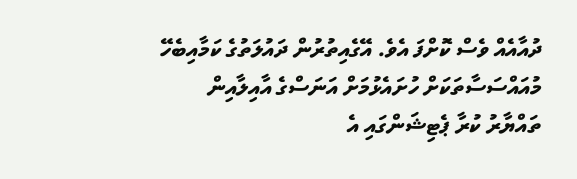ދުއާއެއް ވެސް ކޮށްފަ އެވެ. އޭގެއިތުރުން ދައުލަތުގެ ކަމާއިބެހޭ މުއައްސަސާތަކަށް ހުށައެޅުމަށް އަނަސްގެ އާއިލާއިން ތައްޔާރު ކުރާ ޕެޓިޝަންގައި އެ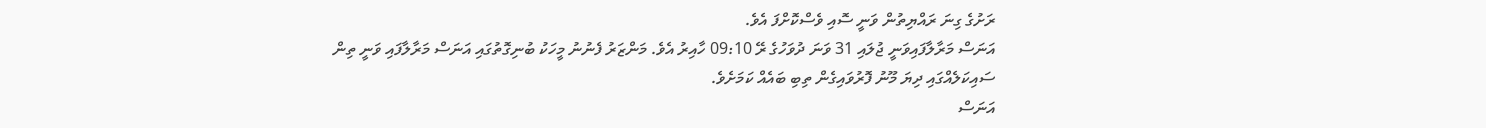ރަށުގެ ގިނަ ރައްޔިތުން ވަނީ ސޮއި ވެސްކޮށްފަ އެވެ.
އަނަސް މަރާލާފައިވަނީ ޖުލައި 31 ވަނަ ދުވަހުގެ ރޭ 09:10 ހާއިރު އެވެ. މަންޒަރު ފެނުނު މީހަކު ބުނިގޮތުގައި އަނަސް މަރާލާފައި ވަނީ ތިން ސައިކަލެއްގައި ދިޔަ މޫނު ފޮރުވައިގެން ތިބި ބައެއް ކަމަށެވެ.
އަނަސް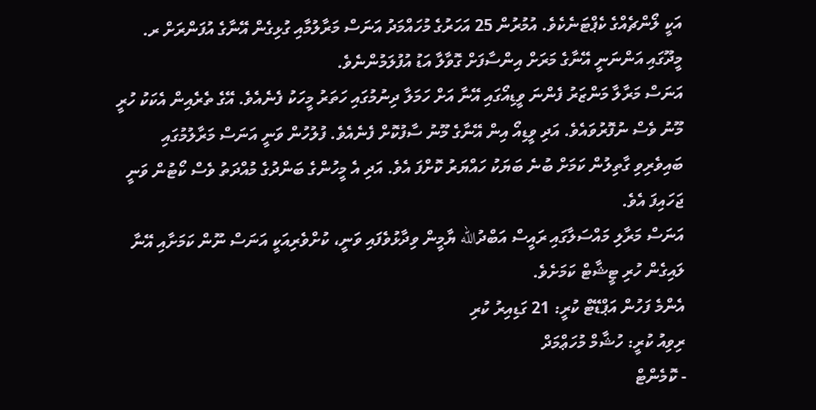އަކީ ލޯންޗެއްގެ ކެޕްޓަނެކެވެ. އުމުރުން 25 އަހަރުގެ މުހައްމަދު އަނަސް މަރާލުމާއި ގުޅިގެން އޭނާގެ އުފަންރަށް ރ. މީދޫގައި އަންނަނީ އޭނާގެ މަރަށް އިންސާފަށް ގޮވާލާ އަޑު އުފުލަމުންނެވެ.
އަނަސް މަރާލާ މަންޒަރު ފެންނަ ވީޑިއޯގައި އޭނާ އަށް ހަމަލާ ދިނުމުގައި ހަތަރު މީހަކު ފެނެއެވެ. އޭގެ ތެރެއިން އެކަކު ހުރީ މޫނު ވެސް ނުފޮރުވައެވެ. އަދި ވީޑިއޯ އިން އޭނާގެ މޫނު ސާފުކޮށް ފެނެއެވެ. ފުލުހުން ވަނީ އަނަސް މަރާލުމުގައި ބައިވެރިވި ގާތިލުން ކަމަށް ބުނެ ބަޔަކު ހައްޔަރު ކޮށްފަ އެވެ. އަދި އެ މީހުންގެ ބަންދުގެ މުއްދަތު ވެސް ކޯޓުން ވަނީ ޖަހައިފަ އެވެ.
އަނަސް މަރާލި މައްސަލާގައި ރައީސް އަބްދުالله ޔާމީން ވިދާޅުވެފައި ވަނީ، ކުށްވެރިއަކީ އަނަސް ނޫން ކަމަށާއި އޭނާ ލައިގެން ހުރި ޓީޝާޓް ކަމަށެވެ.
އެންމެ ފަހުން އަޕްޑޭޓް ކުރީ: 21 ގަޑިއިރު ކުރި
ރިވިއު ކުރީ: ހުޝާމް މުހަޢްމަދް
- ކޮމެންޓް